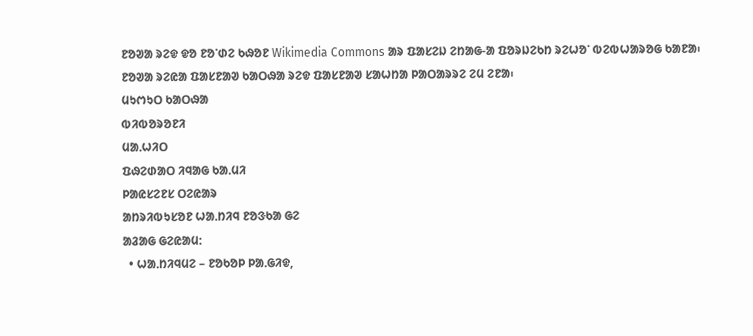ᱱᱚᱣᱟ ᱨᱮᱫ ᱫᱚ ᱱᱚᱸᱰᱮ ᱠᱷᱚᱱ Wikimedia Commons ᱟᱨ ᱯᱟᱥᱮᱡ ᱮᱴᱟᱜ-ᱟ ᱯᱚᱨᱡᱮᱠᱴ ᱨᱮᱦᱚᱸ ᱵᱮᱵᱦᱟᱨᱚᱜ ᱠᱟᱱᱟ᱾ ᱱᱚᱣᱟ ᱨᱮᱭᱟ ᱯᱟᱥᱱᱟᱣ ᱠᱟᱛᱷᱟ ᱨᱮᱫ ᱯᱟᱥᱱᱟᱣ ᱥᱟᱦᱴᱟ ᱞᱟᱛᱟᱨᱨᱮ ᱮᱢ ᱮᱱᱟ᱾
ᱢᱩᱬᱩᱛ ᱠᱟᱛᱷᱟ
ᱵᱤᱵᱚᱨᱚᱱᱤ
ᱢᱟᱹᱦᱤᱛ
ᱯᱷᱮᱰᱟᱛ ᱤᱧᱟᱜ ᱠᱟᱹᱢᱤ
ᱞᱟᱭᱥᱮᱱᱥ ᱛᱮᱭᱟᱨ
ᱟᱴᱨᱤᱵᱩᱥᱚᱱ ᱦᱟᱹᱴᱤᱧ ᱱᱚᱝᱠᱟ ᱜᱮ
ᱟᱲᱟᱜ ᱜᱮᱭᱟᱢ:
  • ᱦᱟᱹᱴᱤᱧᱢᱮ – ᱱᱚᱠᱚᱞ ᱞᱟᱹᱜᱤᱫ,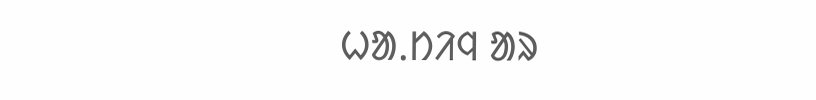ᱦᱟᱹᱴᱤᱧ ᱟᱨ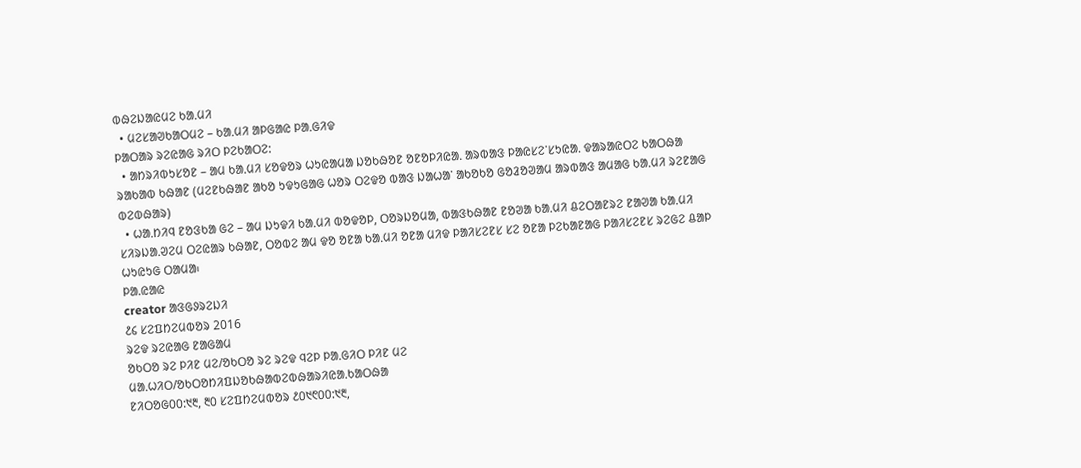ᱵᱷᱮᱡᱟᱭᱢᱮ ᱠᱟᱹᱢᱤ
  • ᱢᱮᱥᱟᱣᱠᱟᱛᱢᱮ – ᱠᱟᱹᱢᱤ ᱟᱞᱜᱟᱭ ᱞᱟᱹᱜᱤᱫ
ᱞᱟᱛᱟᱨ ᱨᱮᱭᱟᱜ ᱨᱤᱛ ᱞᱮᱠᱟᱛᱮ:
  • ᱟᱴᱨᱤᱵᱩᱥᱚᱱ – ᱟᱢ ᱠᱟᱹᱢᱤ ᱥᱚᱫᱚᱨ ᱦᱩᱭᱟᱢᱟ ᱡᱚᱠᱷᱚᱱ ᱚᱱᱚᱞᱤᱭᱟᱹ ᱟᱨᱵᱟᱝ ᱞᱟᱭᱥᱮᱸᱥᱩᱭᱟᱹ ᱫᱟᱨᱟᱭᱛᱮ ᱠᱟᱛᱷᱟ ᱨᱟᱠᱟᱵ ᱠᱷᱟᱱ (ᱢᱮᱱᱠᱷᱟᱱ ᱟᱠᱚ ᱩᱫᱩᱜᱟᱜ ᱦᱚᱨ ᱛᱮᱫᱚ ᱵᱟᱝ ᱡᱟᱦᱟᱸ ᱟᱠᱚᱠᱚ ᱜᱚᱲᱚᱣᱟᱢ ᱟᱨᱵᱟᱝ ᱟᱢᱟᱜ ᱠᱟᱹᱢᱤ ᱨᱮᱱᱟᱜ ᱵᱮᱵᱷᱟᱨ)
  • ᱦᱟᱹᱴᱤᱧ ᱱᱚᱝᱠᱟ ᱜᱮ – ᱟᱢ ᱡᱩᱫᱤ ᱠᱟᱹᱢᱤ ᱵᱚᱫᱚᱞ, ᱛᱚᱨᱡᱚᱢᱟ, ᱵᱟᱝᱠᱷᱟᱱ ᱱᱚᱣᱟ ᱠᱟᱹᱢᱤ ᱪᱮᱛᱟᱱᱨᱮ ᱱᱟᱣᱟ ᱠᱟᱹᱢᱤ ᱥᱤᱨᱡᱟᱹᱣᱮᱢ ᱛᱮᱭᱟᱨ ᱠᱷᱟᱱ, ᱛᱚᱵᱮ ᱟᱢ ᱫᱚ ᱚᱱᱟ ᱠᱟᱹᱢᱤ ᱚᱱᱟ ᱢᱤᱫ ᱞᱟᱤᱥᱮᱱᱥ ᱥᱮ ᱚᱱᱟ ᱞᱮᱠᱟᱱᱟᱜ ᱞᱟᱤᱥᱮᱱᱥ ᱨᱮᱜᱮ ᱪᱟᱞ ᱦᱩᱭᱩᱜ ᱛᱟᱢᱟ᱾
ᱞᱟ.ᱭᱟᱭ
creator ᱟᱝᱜᱽᱨᱮᱡᱤ
᱒᱔ ᱥᱮᱯᱴᱮᱢᱵᱚᱨ 2016
ᱨᱮᱫ ᱨᱮᱭᱟᱜ ᱱᱟᱜᱟᱢ
ᱚᱠᱛᱚ ᱨᱮ ᱞᱤᱱ ᱢᱮ/ᱚᱠᱛᱚ ᱨᱮ ᱨᱮᱫ ᱧᱮᱞ ᱞᱟᱹᱜᱤᱛ ᱞᱤᱱ ᱢᱮ
ᱢᱟᱹᱦᱤᱛ/ᱚᱠᱛᱚᱴᱤᱯᱡᱚᱠᱷᱟᱵᱮᱵᱷᱟᱨᱤᱭᱟᱹᱠᱟᱛᱷᱟ
ᱱᱤᱛᱚᱜ᱐᱐:᱑᱓, ᱓᱐ ᱥᱮᱯᱴᱮᱢᱵᱚᱨ ᱒᱐᱑᱖᱐᱐:᱑᱓,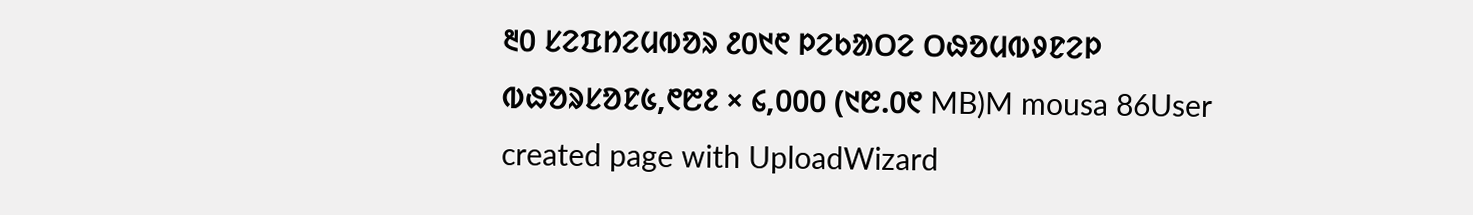᱓᱐ ᱥᱮᱯᱴᱮᱢᱵᱚᱨ ᱒᱐᱑᱖ ᱞᱮᱠᱟᱛᱮ ᱛᱷᱚᱢᱵᱽᱱᱮᱞ ᱵᱷᱚᱨᱥᱚᱱ᱕,᱖᱘᱒ × ᱔,᱐᱐᱐ (᱑᱘.᱐᱖ MB)M mousa 86User created page with UploadWizard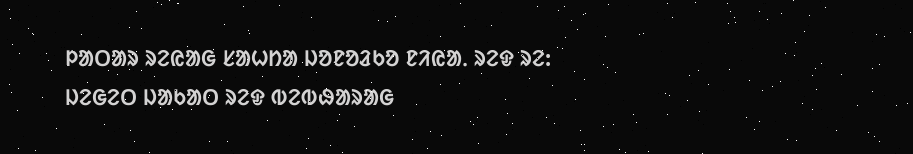ᱞᱟᱛᱟᱨ ᱨᱮᱭᱟᱜ ᱥᱟᱦᱴᱟ ᱡᱚᱱᱚᱲᱠᱚ ᱱᱤᱭᱟᱹ ᱨᱮᱫ ᱨᱮ:
ᱡᱮᱜᱮᱛ ᱡᱟᱠᱟᱛ ᱨᱮᱫ ᱵᱮᱵᱷᱟᱨᱟᱜ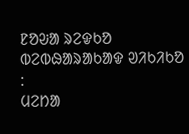ᱱᱚᱶᱟ ᱨᱮᱫᱠᱚ ᱵᱮᱵᱷᱟᱨᱟᱠᱟᱫ ᱣᱤᱠᱤᱠᱚ :
ᱢᱮᱴᱟ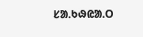ᱥᱟᱹᱠᱷᱭᱟᱹᱛ